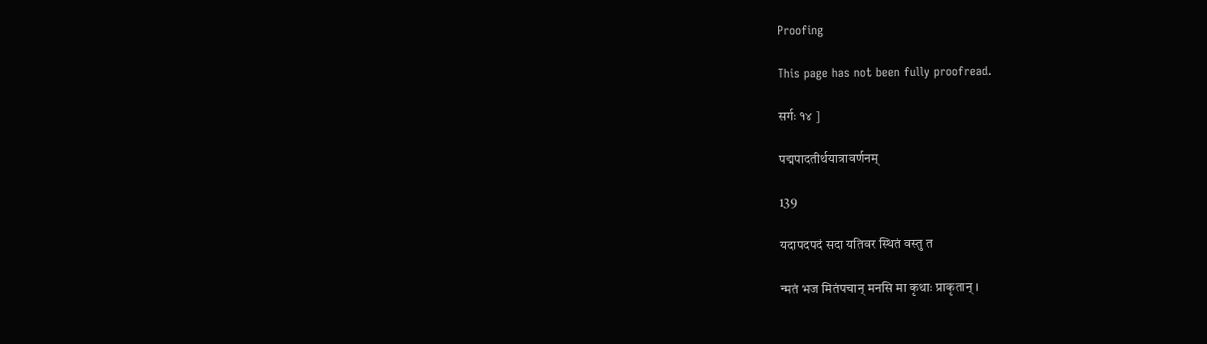Proofing

This page has not been fully proofread.

सर्गः १४ ]

पद्मपादतीर्थयात्रावर्णनम्

139

यदापदपदं सदा यतिवर स्थितं वस्तु त

न्मतं भज मितंपचान् मनसि मा कृथाः प्राकृतान् ।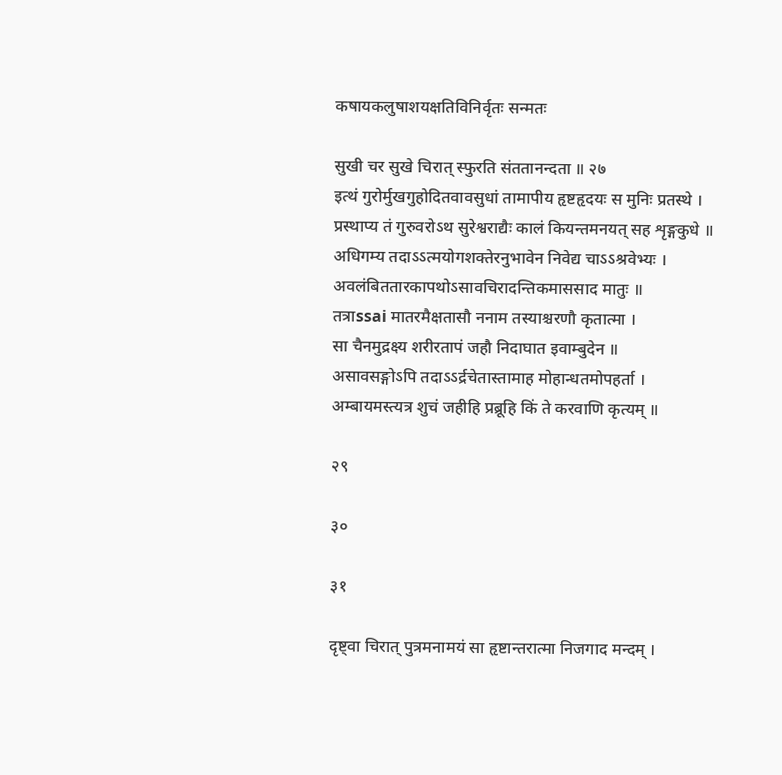कषायकलुषाशयक्षतिविनिर्वृतः सन्मतः

सुखी चर सुखे चिरात् स्फुरति संततानन्दता ॥ २७
इत्थं गुरोर्मुखगुहोदितवावसुधां तामापीय हृष्टहृदयः स मुनिः प्रतस्थे ।
प्रस्थाप्य तं गुरुवरोऽथ सुरेश्वराद्यैः कालं कियन्तमनयत् सह शृङ्गकुधे ॥
अधिगम्य तदाऽऽत्मयोगशक्तेरनुभावेन निवेद्य चाऽऽश्रवेभ्यः ।
अवलंबिततारकापथोऽसावचिरादन्तिकमाससाद मातुः ॥
तत्राssai मातरमैक्षतासौ ननाम तस्याश्चरणौ कृतात्मा ।
सा चैनमुद्रक्ष्य शरीरतापं जहौ निदाघात इवाम्बुदेन ॥
असावसङ्गोऽपि तदाऽऽर्द्रचेतास्तामाह मोहान्धतमोपहर्ता ।
अम्बायमस्त्यत्र शुचं जहीहि प्रब्रूहि किं ते करवाणि कृत्यम् ॥

२९

३०

३१

दृष्ट्वा चिरात् पुत्रमनामयं सा हृष्टान्तरात्मा निजगाद मन्दम् ।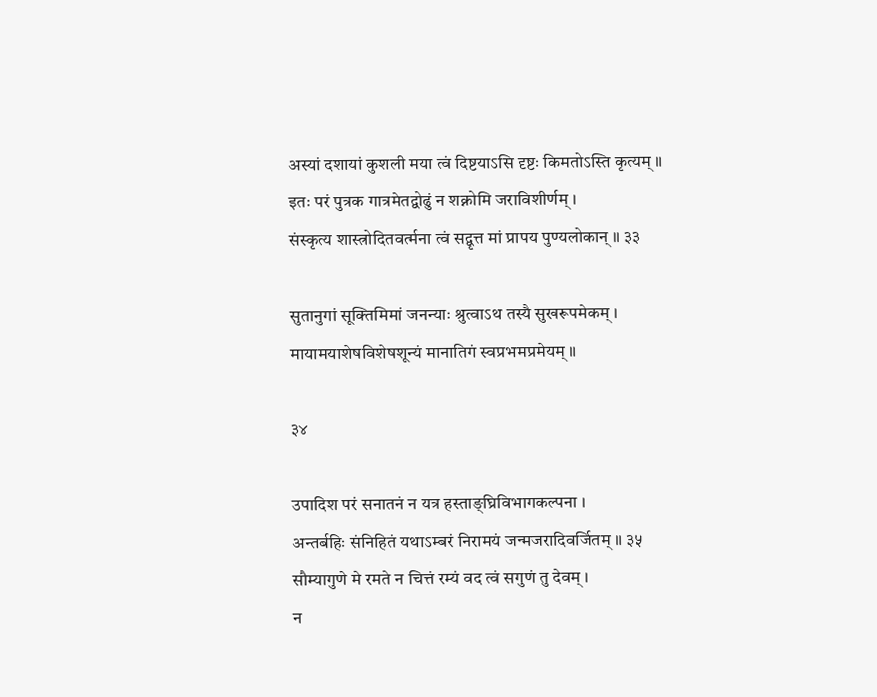अस्यां दशायां कुशली मया त्वं दिष्टयाऽसि दृष्टः किमतोऽस्ति कृत्यम् ॥
इतः परं पुत्रक गात्रमेतद्वोढुं न शक्नोमि जराविशीर्णम् ।
संस्कृत्य शास्त्रोदितवर्त्मना त्वं सद्वृत्त मां प्रापय पुण्यलोकान् ॥ ३३

सुतानुगां सूक्तिमिमां जनन्याः श्रुत्वाऽथ तस्यै सुखरूपमेकम् ।
मायामयाशेषविशेषशून्यं मानातिगं स्वप्रभमप्रमेयम् ॥

३४

उपादिश परं सनातनं न यत्र हस्ताङ्घ्रिविभागकल्पना ।
अन्तर्बहिः संनिहितं यथाऽम्बरं निरामयं जन्मजरादिवर्जितम् ॥ ३५
सौम्यागुणे मे रमते न चित्तं रम्यं वद त्वं सगुणं तु देवम् ।
न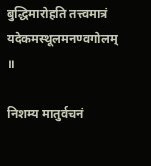बुद्धिमारोहति तत्त्वमात्रं यदेकमस्थूलमनण्वगोलम् ॥

निशम्य मातुर्वचनं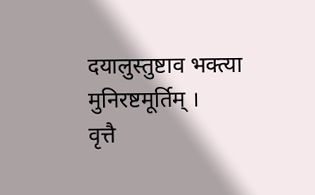दयालुस्तुष्टाव भक्त्या मुनिरष्टमूर्तिम् ।
वृत्तै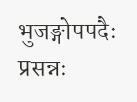भुजङ्गोपपदैः प्रसन्नः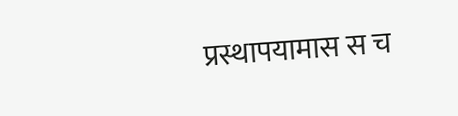प्रस्थापयामास स च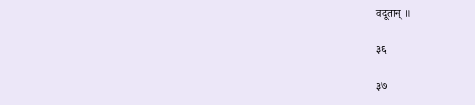वदूतान् ॥

३६

३७